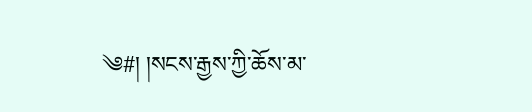༄#། །སངས་རྒྱས་ཀྱི་ཆོས་མ་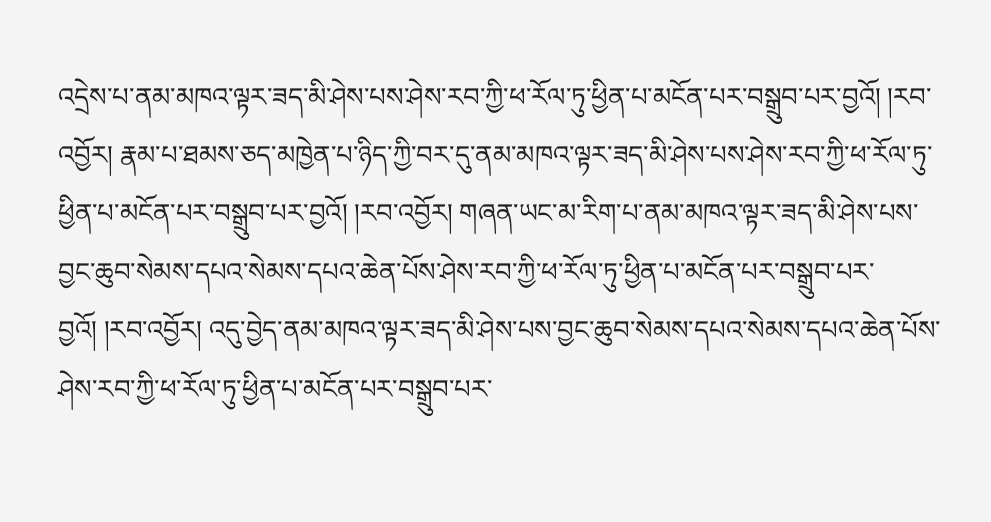འདྲེས་པ་ནམ་མཁའ་ལྟར་ཟད་མི་ཤེས་པས་ཤེས་རབ་ཀྱི་ཕ་རོལ་ཏུ་ཕྱིན་པ་མངོན་པར་བསྒྲུབ་པར་བྱའོ། །རབ་འབྱོར། རྣམ་པ་ཐམས་ཅད་མཁྱེན་པ་ཉིད་ཀྱི་བར་དུ་ནམ་མཁའ་ལྟར་ཟད་མི་ཤེས་པས་ཤེས་རབ་ཀྱི་ཕ་རོལ་ཏུ་ཕྱིན་པ་མངོན་པར་བསྒྲུབ་པར་བྱའོ། །རབ་འབྱོར། གཞན་ཡང་མ་རིག་པ་ནམ་མཁའ་ལྟར་ཟད་མི་ཤེས་པས་བྱང་ཆུབ་སེམས་དཔའ་སེམས་དཔའ་ཆེན་པོས་ཤེས་རབ་ཀྱི་ཕ་རོལ་ཏུ་ཕྱིན་པ་མངོན་པར་བསྒྲུབ་པར་བྱའོ། །རབ་འབྱོར། འདུ་བྱེད་ནམ་མཁའ་ལྟར་ཟད་མི་ཤེས་པས་བྱང་ཆུབ་སེམས་དཔའ་སེམས་དཔའ་ཆེན་པོས་ཤེས་རབ་ཀྱི་ཕ་རོལ་ཏུ་ཕྱིན་པ་མངོན་པར་བསྒྲུབ་པར་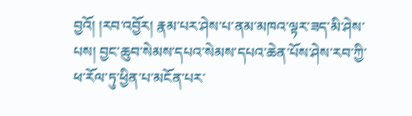བྱའོ། །རབ་འབྱོར། རྣམ་པར་ཤེས་པ་ནམ་མཁའ་ལྟར་ཟད་མི་ཤེས་པས། བྱང་ཆུབ་སེམས་དཔའ་སེམས་དཔའ་ཆེན་པོས་ཤེས་རབ་ཀྱི་ཕ་རོལ་ཏུ་ཕྱིན་པ་མངོན་པར་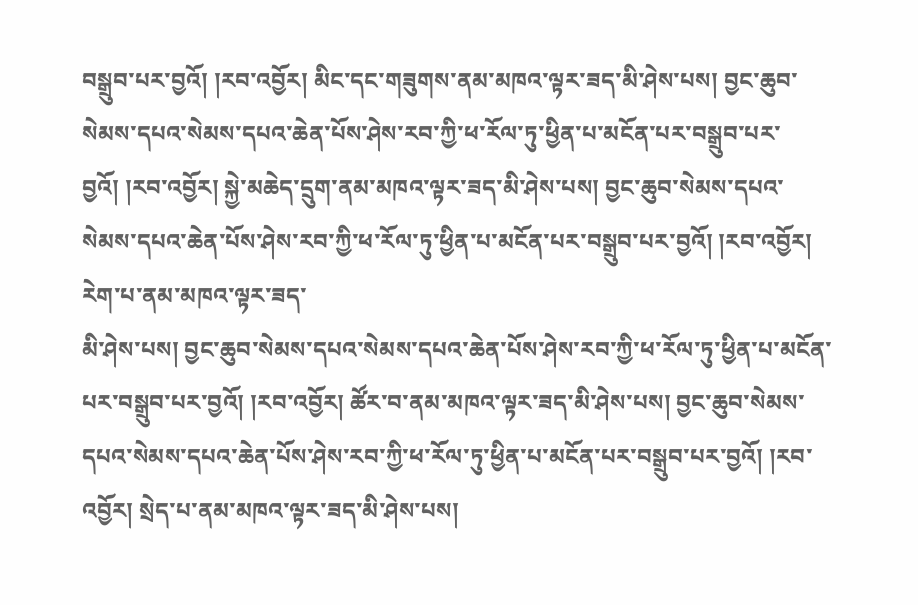བསྒྲུབ་པར་བྱའོ། །རབ་འབྱོར། མིང་དང་གཟུགས་ནམ་མཁའ་ལྟར་ཟད་མི་ཤེས་པས། བྱང་ཆུབ་སེམས་དཔའ་སེམས་དཔའ་ཆེན་པོས་ཤེས་རབ་ཀྱི་ཕ་རོལ་ཏུ་ཕྱིན་པ་མངོན་པར་བསྒྲུབ་པར་བྱའོ། །རབ་འབྱོར། སྐྱེ་མཆེད་དྲུག་ནམ་མཁའ་ལྟར་ཟད་མི་ཤེས་པས། བྱང་ཆུབ་སེམས་དཔའ་སེམས་དཔའ་ཆེན་པོས་ཤེས་རབ་ཀྱི་ཕ་རོལ་ཏུ་ཕྱིན་པ་མངོན་པར་བསྒྲུབ་པར་བྱའོ། །རབ་འབྱོར། རེག་པ་ནམ་མཁའ་ལྟར་ཟད་
མི་ཤེས་པས། བྱང་ཆུབ་སེམས་དཔའ་སེམས་དཔའ་ཆེན་པོས་ཤེས་རབ་ཀྱི་ཕ་རོལ་ཏུ་ཕྱིན་པ་མངོན་པར་བསྒྲུབ་པར་བྱའོ། །རབ་འབྱོར། ཚོར་བ་ནམ་མཁའ་ལྟར་ཟད་མི་ཤེས་པས། བྱང་ཆུབ་སེམས་དཔའ་སེམས་དཔའ་ཆེན་པོས་ཤེས་རབ་ཀྱི་ཕ་རོལ་ཏུ་ཕྱིན་པ་མངོན་པར་བསྒྲུབ་པར་བྱའོ། །རབ་འབྱོར། སྲེད་པ་ནམ་མཁའ་ལྟར་ཟད་མི་ཤེས་པས།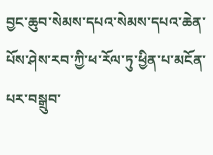བྱང་ཆུབ་སེམས་དཔའ་སེམས་དཔའ་ཆེན་པོས་ཤེས་རབ་ཀྱི་ཕ་རོལ་ཏུ་ཕྱིན་པ་མངོན་པར་བསྒྲུབ་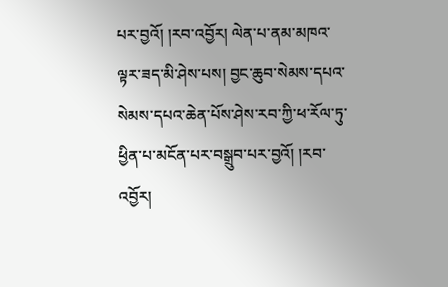པར་བྱའོ། །རབ་འབྱོར། ལེན་པ་ནམ་མཁའ་ལྟར་ཟད་མི་ཤེས་པས། བྱང་ཆུབ་སེམས་དཔའ་སེམས་དཔའ་ཆེན་པོས་ཤེས་རབ་ཀྱི་ཕ་རོལ་ཏུ་ཕྱིན་པ་མངོན་པར་བསྒྲུབ་པར་བྱའོ། །རབ་འབྱོར།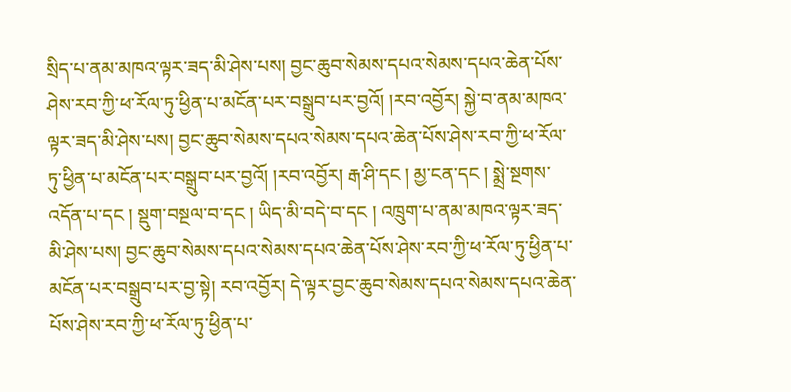སྲིད་པ་ནམ་མཁའ་ལྟར་ཟད་མི་ཤེས་པས། བྱང་ཆུབ་སེམས་དཔའ་སེམས་དཔའ་ཆེན་པོས་ཤེས་རབ་ཀྱི་ཕ་རོལ་ཏུ་ཕྱིན་པ་མངོན་པར་བསྒྲུབ་པར་བྱའོ། །རབ་འབྱོར། སྐྱེ་བ་ནམ་མཁའ་ལྟར་ཟད་མི་ཤེས་པས། བྱང་ཆུབ་སེམས་དཔའ་སེམས་དཔའ་ཆེན་པོས་ཤེས་རབ་ཀྱི་ཕ་རོལ་ཏུ་ཕྱིན་པ་མངོན་པར་བསྒྲུབ་པར་བྱའོ། །རབ་འབྱོར། རྒ་ཤི་དང ། མྱ་ངན་དང ། སྨྲེ་སྔགས་འདོན་པ་དང ། སྡུག་བསྔལ་བ་དང ། ཡིད་མི་བདེ་བ་དང ། འཁྲུག་པ་ནམ་མཁའ་ལྟར་ཟད་མི་ཤེས་པས། བྱང་ཆུབ་སེམས་དཔའ་སེམས་དཔའ་ཆེན་པོས་ཤེས་རབ་ཀྱི་ཕ་རོལ་ཏུ་ཕྱིན་པ་མངོན་པར་བསྒྲུབ་པར་བྱ་སྟེ། རབ་འབྱོར། དེ་ལྟར་བྱང་ཆུབ་སེམས་དཔའ་སེམས་དཔའ་ཆེན་པོས་ཤེས་རབ་ཀྱི་ཕ་རོལ་ཏུ་ཕྱིན་པ་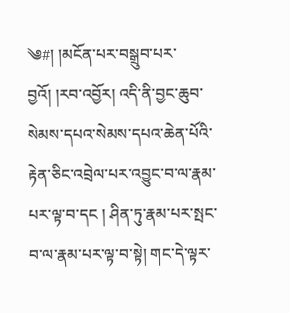༄#། །མངོན་པར་བསྒྲུབ་པར་བྱའོ། །རབ་འབྱོར། འདི་ནི་བྱང་ཆུབ་སེམས་དཔའ་སེམས་དཔའ་ཆེན་པོའི་རྟེན་ཅིང་འབྲེལ་པར་འབྱུང་བ་ལ་རྣམ་པར་ལྟ་བ་དང ། ཤིན་ཏུ་རྣམ་པར་སྤང་བ་ལ་རྣམ་པར་ལྟ་བ་སྟེ། གང་དེ་ལྟར་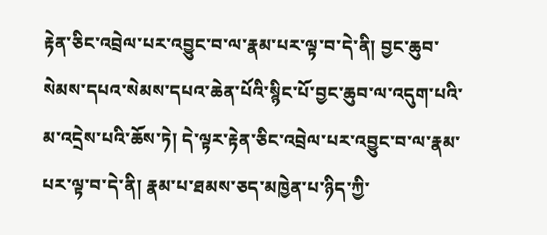རྟེན་ཅིང་འབྲེལ་པར་འབྱུང་བ་ལ་རྣམ་པར་ལྟ་བ་དེ་ནི། བྱང་ཆུབ་སེམས་དཔའ་སེམས་དཔའ་ཆེན་པོའི་སྙིང་པོ་བྱང་ཆུབ་ལ་འདུག་པའི་མ་འདྲེས་པའི་ཆོས་ཏེ། དེ་ལྟར་རྟེན་ཅིང་འབྲེལ་པར་འབྱུང་བ་ལ་རྣམ་པར་ལྟ་བ་དེ་ནི། རྣམ་པ་ཐམས་ཅད་མཁྱེན་པ་ཉིད་ཀྱི་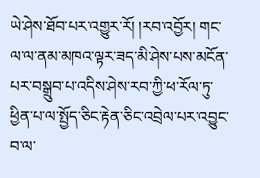ཡེ་ཤེས་ཐོབ་པར་འགྱུར་རོ། །རབ་འབྱོར། གང་ལ་ལ་ནམ་མཁའ་ལྟར་ཟད་མི་ཤེས་པས་མངོན་པར་བསྒྲུབ་པ་འདིས་ཤེས་རབ་ཀྱི་ཕ་རོལ་ཏུ་ཕྱིན་པ་ལ་སྤྱོད་ཅིང་རྟེན་ཅིང་འབྲེལ་པར་འབྱུང་བ་ལ་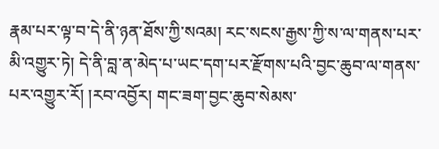རྣམ་པར་ལྟ་བ་དེ་ནི་ཉན་ཐོས་ཀྱི་སའམ། རང་སངས་རྒྱས་ཀྱི་ས་ལ་གནས་པར་མི་འགྱུར་ཏེ། དེ་ནི་བླ་ན་མེད་པ་ཡང་དག་པར་རྫོགས་པའི་བྱང་ཆུབ་ལ་གནས་པར་འགྱུར་རོ། །རབ་འབྱོར། གང་ཟག་བྱང་ཆུབ་སེམས་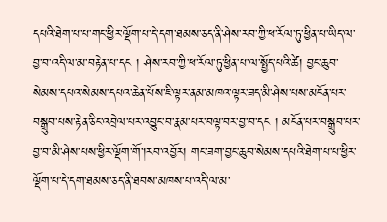དཔའི་ཐེག་པ་པ་གང་ཕྱིར་ལྡོག་པ་དེ་དག་ཐམས་ཅད་ནི་ཤེས་རབ་ཀྱི་ཕ་རོལ་ཏུ་ཕྱིན་པ་ཡིད་ལ་བྱ་བ་འདི་ལ་མ་བརྟེན་པ་དང ། ཤེས་རབ་ཀྱི་ཕ་རོལ་ཏུ་ཕྱིན་པ་ལ་སྤྱོད་པའི་ཚེ། བྱང་ཆུབ་སེམས་དཔའ་སེམས་དཔའ་ཆེན་པོས་ཇི་ལྟར་ནམ་མཁའ་ལྟར་ཟད་མི་ཤེས་པས་མངོན་པར་བསྒྲུབ་པས་རྟེན་ཅིང་འབྲེལ་པར་འབྱུང་བ་རྣམ་པར་བལྟ་བར་བྱ་བ་དང ། མངོན་པར་བསྒྲུབ་པར་
བྱ་བ་མི་ཤེས་པས་ཕྱིར་ལྡོག་གོ་།རབ་འབྱོར། གང་ཟག་བྱང་ཆུབ་སེམས་དཔའི་ཐེག་པ་པ་ཕྱིར་ལྡོག་པ་དེ་དག་ཐམས་ཅད་ནི་ཐབས་མཁས་པ་འདི་ལ་མ་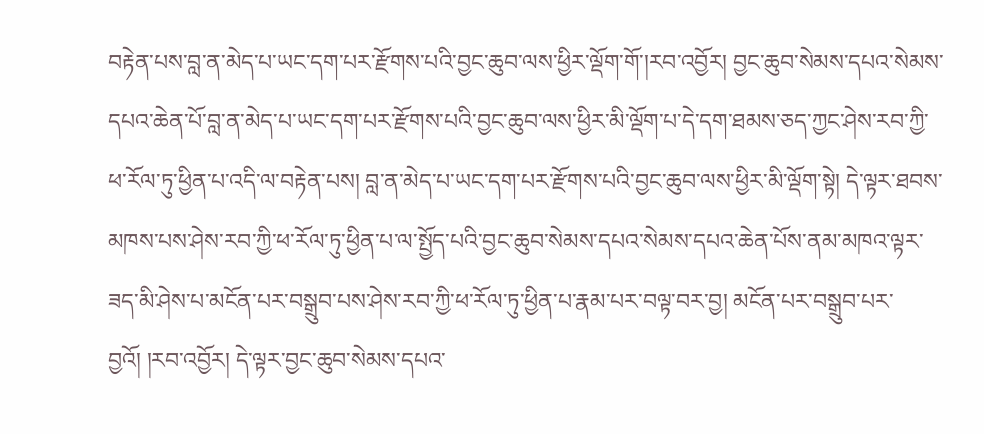བརྟེན་པས་བླ་ན་མེད་པ་ཡང་དག་པར་རྫོགས་པའི་བྱང་ཆུབ་ལས་ཕྱིར་ལྡོག་གོ་།རབ་འབྱོར། བྱང་ཆུབ་སེམས་དཔའ་སེམས་དཔའ་ཆེན་པོ་བླ་ན་མེད་པ་ཡང་དག་པར་རྫོགས་པའི་བྱང་ཆུབ་ལས་ཕྱིར་མི་ལྡོག་པ་དེ་དག་ཐམས་ཅད་ཀྱང་ཤེས་རབ་ཀྱི་ཕ་རོལ་ཏུ་ཕྱིན་པ་འདི་ལ་བརྟེན་པས། བླ་ན་མེད་པ་ཡང་དག་པར་རྫོགས་པའི་བྱང་ཆུབ་ལས་ཕྱིར་མི་ལྡོག་སྟེ། དེ་ལྟར་ཐབས་མཁས་པས་ཤེས་རབ་ཀྱི་ཕ་རོལ་ཏུ་ཕྱིན་པ་ལ་སྤྱོད་པའི་བྱང་ཆུབ་སེམས་དཔའ་སེམས་དཔའ་ཆེན་པོས་ནམ་མཁའ་ལྟར་ཟད་མི་ཤེས་པ་མངོན་པར་བསྒྲུབ་པས་ཤེས་རབ་ཀྱི་ཕ་རོལ་ཏུ་ཕྱིན་པ་རྣམ་པར་བལྟ་བར་བྱ། མངོན་པར་བསྒྲུབ་པར་བྱའོ། །རབ་འབྱོར། དེ་ལྟར་བྱང་ཆུབ་སེམས་དཔའ་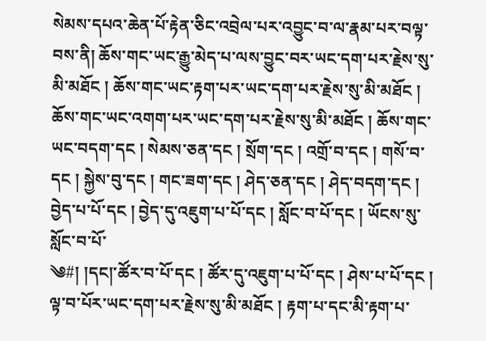སེམས་དཔའ་ཆེན་པོ་རྟེན་ཅིང་འབྲེལ་པར་འབྱུང་བ་ལ་རྣམ་པར་བལྟ་བས་ནི། ཆོས་གང་ཡང་རྒྱུ་མེད་པ་ལས་བྱུང་བར་ཡང་དག་པར་རྗེས་སུ་མི་མཐོང ། ཆོས་གང་ཡང་རྟག་པར་ཡང་དག་པར་རྗེས་སུ་མི་མཐོང ། ཆོས་གང་ཡང་འགག་པར་ཡང་དག་པར་རྗེས་སུ་མི་མཐོང ། ཆོས་གང་ཡང་བདག་དང ། སེམས་ཅན་དང ། སྲོག་དང ། འགྲོ་བ་དང ། གསོ་བ་དང ། སྐྱེས་བུ་དང ། གང་ཟག་དང ། ཤེད་ཅན་དང ། ཤེད་བདག་དང ། བྱེད་པ་པོ་དང ། བྱེད་དུ་འཇུག་པ་པོ་དང ། སློང་བ་པོ་དང ། ཡོངས་སུ་སློང་བ་པོ་
༄#། །དང།་ཚོར་བ་པོ་དང ། ཚོར་དུ་འཇུག་པ་པོ་དང ། ཤེས་པ་པོ་དང ། ལྟ་བ་པོར་ཡང་དག་པར་རྗེས་སུ་མི་མཐོང ། རྟག་པ་དང་མི་རྟག་པ་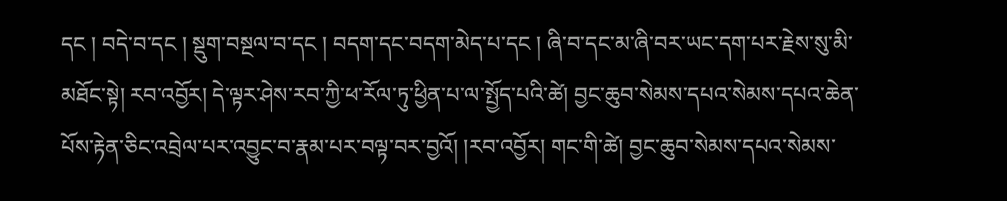དང ། བདེ་བ་དང ། སྡུག་བསྔལ་བ་དང ། བདག་དང་བདག་མེད་པ་དང ། ཞི་བ་དང་མ་ཞི་བར་ཡང་དག་པར་རྗེས་སུ་མི་མཐོང་སྟེ། རབ་འབྱོར། དེ་ལྟར་ཤེས་རབ་ཀྱི་ཕ་རོལ་ཏུ་ཕྱིན་པ་ལ་སྤྱོད་པའི་ཚེ། བྱང་ཆུབ་སེམས་དཔའ་སེམས་དཔའ་ཆེན་པོས་རྟེན་ཅིང་འབྲེལ་པར་འབྱུང་བ་རྣམ་པར་བལྟ་བར་བྱའོ། །རབ་འབྱོར། གང་གི་ཚེ། བྱང་ཆུབ་སེམས་དཔའ་སེམས་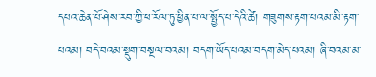དཔའ་ཆེན་པོ་ཤེས་རབ་ཀྱི་ཕ་རོལ་ཏུ་ཕྱིན་པ་ལ་སྤྱོད་པ་དེའི་ཚེ། གཟུགས་རྟག་པའམ་མི་རྟག་པའམ། བདེ་བའམ་སྡུག་བསྔལ་བའམ། བདག་ཡོད་པའམ་བདག་མེད་པའམ། ཞི་བའམ་མ་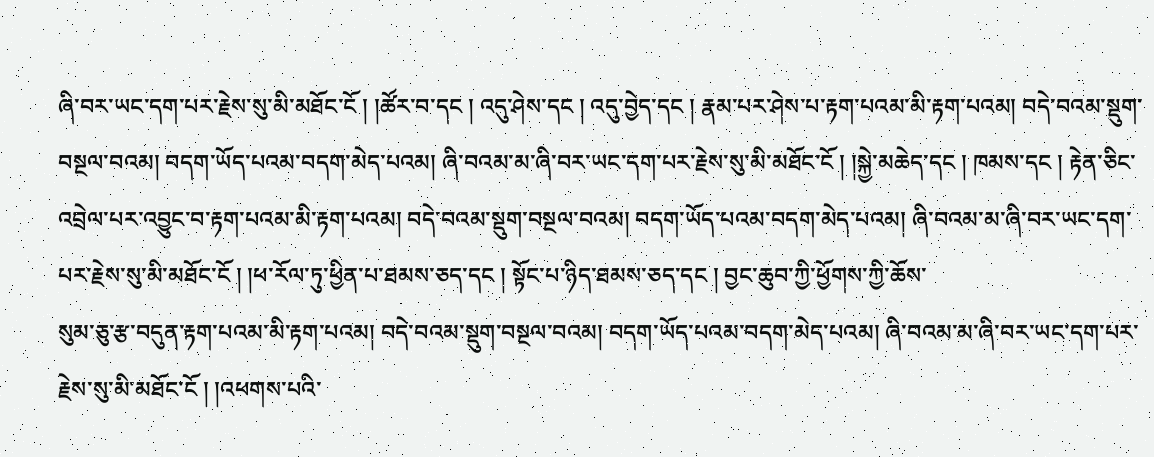ཞི་བར་ཡང་དག་པར་རྗེས་སུ་མི་མཐོང་ངོ ། །ཚོར་བ་དང ། འདུ་ཤེས་དང ། འདུ་བྱེད་དང ། རྣམ་པར་ཤེས་པ་རྟག་པའམ་མི་རྟག་པའམ། བདེ་བའམ་སྡུག་བསྔལ་བའམ། བདག་ཡོད་པའམ་བདག་མེད་པའམ། ཞི་བའམ་མ་ཞི་བར་ཡང་དག་པར་རྗེས་སུ་མི་མཐོང་ངོ ། །སྐྱེ་མཆེད་དང ། ཁམས་དང ། རྟེན་ཅིང་འབྲེལ་པར་འབྱུང་བ་རྟག་པའམ་མི་རྟག་པའམ། བདེ་བའམ་སྡུག་བསྔལ་བའམ། བདག་ཡོད་པའམ་བདག་མེད་པའམ། ཞི་བའམ་མ་ཞི་བར་ཡང་དག་པར་རྗེས་སུ་མི་མཐོང་ངོ ། །ཕ་རོལ་ཏུ་ཕྱིན་པ་ཐམས་ཅད་དང ། སྟོང་པ་ཉིད་ཐམས་ཅད་དང ། བྱང་ཆུབ་ཀྱི་ཕྱོགས་ཀྱི་ཆོས་
སུམ་ཅུ་རྩ་བདུན་རྟག་པའམ་མི་རྟག་པའམ། བདེ་བའམ་སྡུག་བསྔལ་བའམ། བདག་ཡོད་པའམ་བདག་མེད་པའམ། ཞི་བའམ་མ་ཞི་བར་ཡང་དག་པར་རྗེས་སུ་མི་མཐོང་ངོ ། །འཕགས་པའི་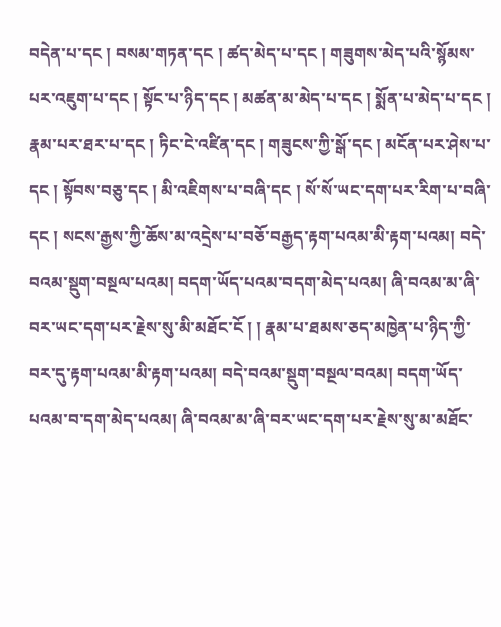བདེན་པ་དང ། བསམ་གཏན་དང ། ཚད་མེད་པ་དང ། གཟུགས་མེད་པའི་སྙོམས་པར་འཇུག་པ་དང ། སྟོང་པ་ཉིད་དང ། མཚན་མ་མེད་པ་དང ། སྨོན་པ་མེད་པ་དང ། རྣམ་པར་ཐར་པ་དང ། ཏིང་ངེ་འཛིན་དང ། གཟུངས་ཀྱི་སྒོ་དང ། མངོན་པར་ཤེས་པ་དང ། སྟོབས་བཅུ་དང ། མི་འཇིགས་པ་བཞི་དང ། སོ་སོ་ཡང་དག་པར་རིག་པ་བཞི་དང ། སངས་རྒྱས་ཀྱི་ཆོས་མ་འདྲེས་པ་བཅོ་བརྒྱད་རྟག་པའམ་མི་རྟག་པའམ། བདེ་བའམ་སྡུག་བསྔལ་པའམ། བདག་ཡོད་པའམ་བདག་མེད་པའམ། ཞི་བའམ་མ་ཞི་བར་ཡང་དག་པར་རྗེས་སུ་མི་མཐོང་ངོ ། ། རྣམ་པ་ཐམས་ཅད་མཁྱེན་པ་ཉིད་ཀྱི་བར་དུ་རྟག་པའམ་མི་རྟག་པའམ། བདེ་བའམ་སྡུག་བསྔལ་བའམ། བདག་ཡོད་པའམ་བ་དག་མེད་པའམ། ཞི་བའམ་མ་ཞི་བར་ཡང་དག་པར་རྗེས་སུ་མ་མཐོང་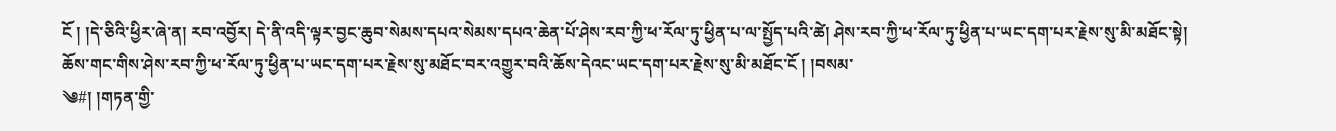ངོ ། །དེ་ཅིའི་ཕྱིར་ཞེ་ན། རབ་འབྱོར། དེ་ནི་འདི་ལྟར་བྱང་ཆུབ་སེམས་དཔའ་སེམས་དཔའ་ཆེན་པོ་ཤེས་རབ་ཀྱི་ཕ་རོལ་ཏུ་ཕྱིན་པ་ལ་སྤྱོད་པའི་ཚེ། ཤེས་རབ་ཀྱི་ཕ་རོལ་ཏུ་ཕྱིན་པ་ཡང་དག་པར་རྗེས་སུ་མི་མཐོང་སྟེ། ཆོས་གང་གིས་ཤེས་རབ་ཀྱི་ཕ་རོལ་ཏུ་ཕྱིན་པ་ཡང་དག་པར་རྗེས་སུ་མཐོང་བར་འགྱུར་བའི་ཆོས་དེའང་ཡང་དག་པར་རྗེས་སུ་མི་མཐོང་ངོ ། །བསམ་
༄#། །གཏན་གྱི་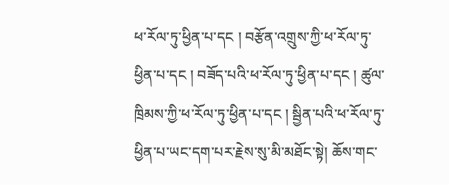ཕ་རོལ་ཏུ་ཕྱིན་པ་དང ། བརྩོན་འགྲུས་ཀྱི་ཕ་རོལ་ཏུ་ཕྱིན་པ་དང ། བཟོད་པའི་ཕ་རོལ་ཏུ་ཕྱིན་པ་དང ། ཚུལ་ཁྲིམས་ཀྱི་ཕ་རོལ་ཏུ་ཕྱིན་པ་དང ། སྦྱིན་པའི་ཕ་རོལ་ཏུ་ཕྱིན་པ་ཡང་དག་པར་རྗེས་སུ་མི་མཐོང་སྟེ། ཆོས་གང་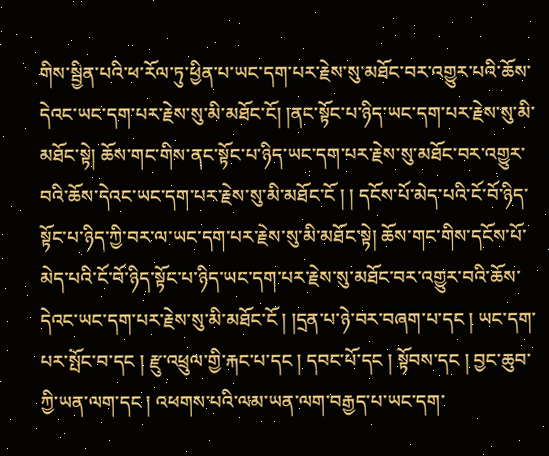གིས་སྦྱིན་པའི་ཕ་རོལ་ཏུ་ཕྱིན་པ་ཡང་དག་པར་རྗེས་སུ་མཐོང་བར་འགྱུར་པའི་ཆོས་དེའང་ཡང་དག་པར་རྗེས་སུ་མི་མཐོང་ངོ། །ནང་སྟོང་པ་ཉིད་ཡང་དག་པར་རྗེས་སུ་མི་མཐོང་སྟེ། ཆོས་གང་གིས་ནང་སྟོང་པ་ཉིད་ཡང་དག་པར་རྗེས་སུ་མཐོང་བར་འགྱུར་བའི་ཆོས་དེའང་ཡང་དག་པར་རྗེས་སུ་མི་མཐོང་ངོ ། ། དངོས་པོ་མེད་པའི་ངོ་བོ་ཉིད་སྟོང་པ་ཉིད་ཀྱི་བར་ལ་ཡང་དག་པར་རྗེས་སུ་མི་མཐོང་སྟེ། ཆོས་གང་གིས་དངོས་པོ་མེད་པའི་ངོ་བོ་ཉིད་སྟོང་པ་ཉིད་ཡང་དག་པར་རྗེས་སུ་མཐོང་བར་འགྱུར་བའི་ཆོས་དེའང་ཡང་དག་པར་རྗེས་སུ་མི་མཐོང་ངོ ། །དྲན་པ་ཉེ་བར་བཞག་པ་དང ། ཡང་དག་པར་སྤོང་བ་དང ། རྫུ་འཕྲུལ་གྱི་རྐང་པ་དང ། དབང་པོ་དང ། སྟོབས་དང ། བྱང་ཆུབ་ཀྱི་ཡན་ལག་དང ། འཕགས་པའི་ལམ་ཡན་ལག་བརྒྱད་པ་ཡང་དག་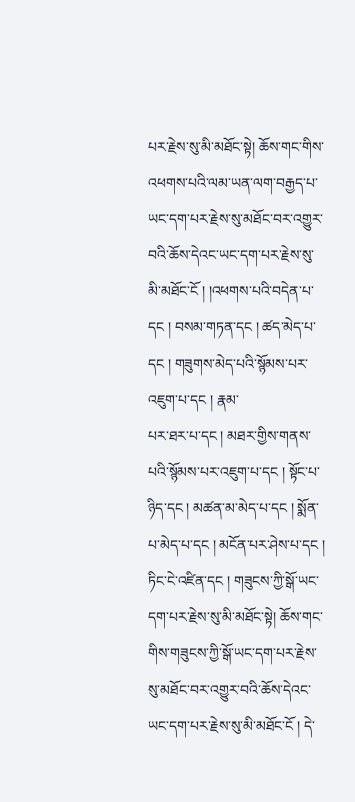པར་རྗེས་སུ་མི་མཐོང་སྟེ། ཆོས་གང་གིས་འཕགས་པའི་ལམ་ཡན་ལག་བརྒྱད་པ་ཡང་དག་པར་རྗེས་སུ་མཐོང་བར་འགྱུར་བའི་ཆོས་དེའང་ཡང་དག་པར་རྗེས་སུ་མི་མཐོང་ངོ ། །འཕགས་པའི་བདེན་པ་དང ། བསམ་གཏན་དང ། ཚད་མེད་པ་དང ། གཟུགས་མེད་པའི་སྙོམས་པར་འཇུག་པ་དང ། རྣམ་
པར་ཐར་པ་དང ། མཐར་གྱིས་གནས་པའི་སྙོམས་པར་འཇུག་པ་དང ། སྟོང་པ་ཉིད་དང ། མཚན་མ་མེད་པ་དང ། སྨོན་པ་མེད་པ་དང ། མངོན་པར་ཤེས་པ་དང ། ཏིང་ངེ་འཛིན་དང ། གཟུངས་ཀྱི་སྒོ་ཡང་དག་པར་རྗེས་སུ་མི་མཐོང་སྟེ། ཆོས་གང་གིས་གཟུངས་ཀྱི་སྒོ་ཡང་དག་པར་རྗེས་སུ་མཐོང་བར་འགྱུར་བའི་ཆོས་དེའང་ཡང་དག་པར་རྗེས་སུ་མི་མཐོང་ངོ ། དེ་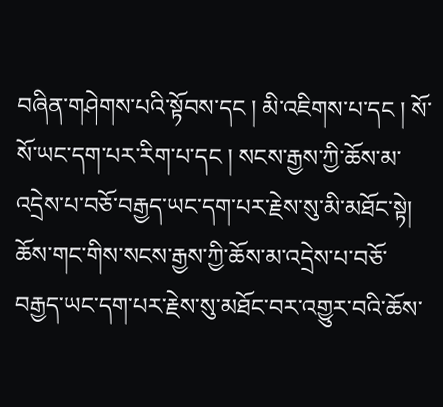བཞིན་གཤེགས་པའི་སྟོབས་དང ། མི་འཇིགས་པ་དང ། སོ་སོ་ཡང་དག་པར་རིག་པ་དང ། སངས་རྒྱས་ཀྱི་ཆོས་མ་འདྲེས་པ་བཅོ་བརྒྱད་ཡང་དག་པར་རྗེས་སུ་མི་མཐོང་སྟེ། ཆོས་གང་གིས་སངས་རྒྱས་ཀྱི་ཆོས་མ་འདྲེས་པ་བཅོ་བརྒྱད་ཡང་དག་པར་རྗེས་སུ་མཐོང་བར་འགྱུར་བའི་ཆོས་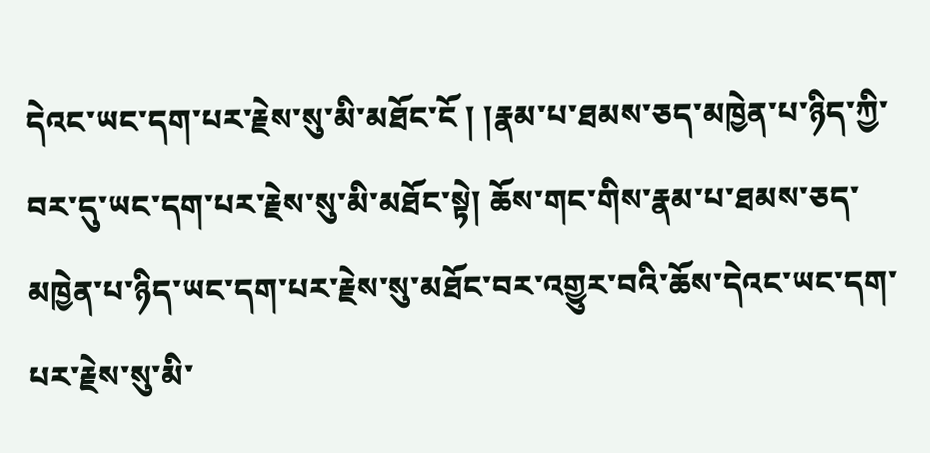དེའང་ཡང་དག་པར་རྗེས་སུ་མི་མཐོང་ངོ ། །རྣམ་པ་ཐམས་ཅད་མཁྱེན་པ་ཉིད་ཀྱི་བར་དུ་ཡང་དག་པར་རྗེས་སུ་མི་མཐོང་སྟེ། ཆོས་གང་གིས་རྣམ་པ་ཐམས་ཅད་མཁྱེན་པ་ཉིད་ཡང་དག་པར་རྗེས་སུ་མཐོང་བར་འགྱུར་བའི་ཆོས་དེའང་ཡང་དག་པར་རྗེས་སུ་མི་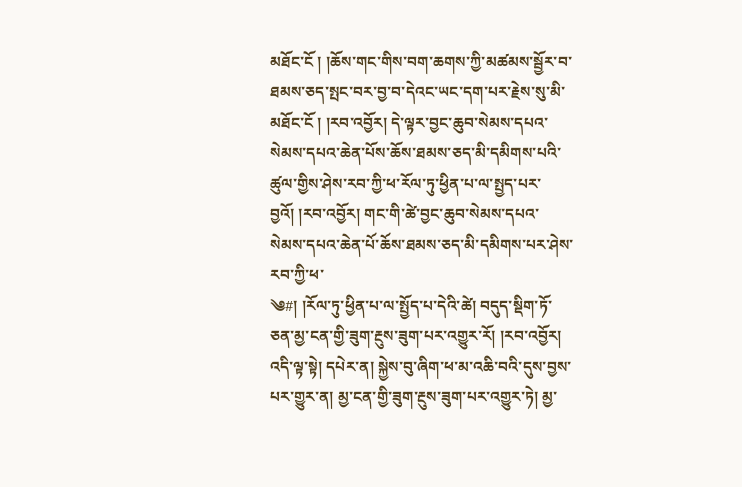མཐོང་ངོ ། །ཆོས་གང་གིས་བག་ཆགས་ཀྱི་མཚམས་སྦྱོར་བ་ཐམས་ཅད་སྤང་བར་བྱ་བ་དེའང་ཡང་དག་པར་རྗེས་སུ་མི་མཐོང་ངོ ། །རབ་འབྱོར། དེ་ལྟར་བྱང་ཆུབ་སེམས་དཔའ་སེམས་དཔའ་ཆེན་པོས་ཆོས་ཐམས་ཅད་མི་དམིགས་པའི་ཚུལ་གྱིས་ཤེས་རབ་ཀྱི་ཕ་རོལ་ཏུ་ཕྱིན་པ་ལ་སྤྱད་པར་བྱའོ། །རབ་འབྱོར། གང་གི་ཚེ་བྱང་ཆུབ་སེམས་དཔའ་སེམས་དཔའ་ཆེན་པོ་ཆོས་ཐམས་ཅད་མི་དམིགས་པར་ཤེས་རབ་ཀྱི་ཕ་
༄#། །རོལ་ཏུ་ཕྱིན་པ་ལ་སྤྱོད་པ་དེའི་ཚེ། བདུད་སྡིག་ཏོ་ཅན་མྱ་ངན་གྱི་ཟུག་རྔུས་ཟུག་པར་འགྱུར་རོ། །རབ་འབྱོར། འདི་ལྟ་སྟེ། དཔེར་ན། སྐྱེས་བུ་ཞིག་ཕ་མ་འཆི་བའི་དུས་བྱས་པར་གྱུར་ན། མྱ་ངན་གྱི་ཟུག་རྔུས་ཟུག་པར་འགྱུར་ཏེ། མྱ་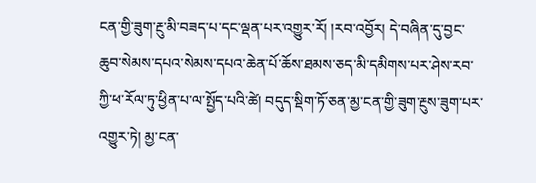ངན་གྱི་ཟུག་རྔུ་མི་བཟད་པ་དང་ལྡན་པར་འགྱུར་རོ། །རབ་འབྱོར། དེ་བཞིན་དུ་བྱང་ཆུབ་སེམས་དཔའ་སེམས་དཔའ་ཆེན་པོ་ཆོས་ཐམས་ཅད་མི་དམིགས་པར་ཤེས་རབ་ཀྱི་ཕ་རོལ་ཏུ་ཕྱིན་པ་ལ་སྤྱོད་པའི་ཚེ། བདུད་སྡིག་ཏོ་ཅན་མྱ་ངན་གྱི་ཟུག་རྔུས་ཟུག་པར་འགྱུར་ཏེ། མྱ་ངན་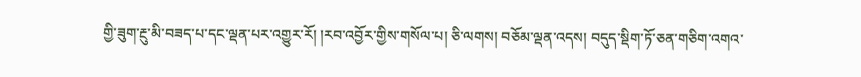གྱི་ཟུག་རྔུ་མི་བཟད་པ་དང་ལྡན་པར་འགྱུར་རོ། །རབ་འབྱོར་གྱིས་གསོལ་པ། ཅི་ལགས། བཅོམ་ལྡན་འདས། བདུད་སྡིག་ཏོ་ཅན་གཅིག་འགའ་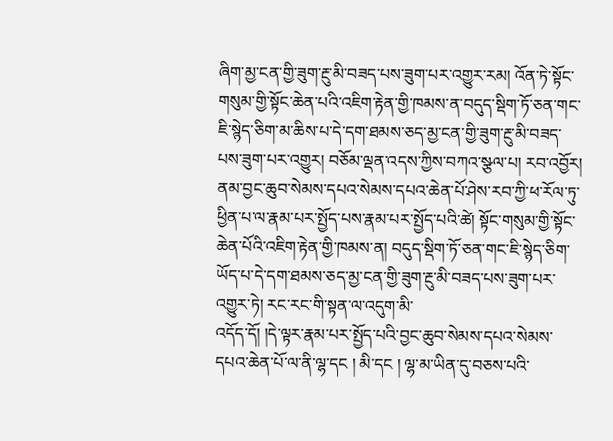ཞིག་མྱ་ངན་གྱི་ཟུག་རྔུ་མི་བཟད་པས་ཟུག་པར་འགྱུར་རམ། འོན་ཏེ་སྟོང་གསུམ་གྱི་སྟོང་ཆེན་པའི་འཇིག་རྟེན་གྱི་ཁམས་ན་བདུད་སྡིག་ཏོ་ཅན་གང་ཇི་སྙེད་ཅིག་མ་ཆིས་པ་དེ་དག་ཐམས་ཅད་མྱ་ངན་གྱི་ཟུག་རྔུ་མི་བཟད་པས་ཟུག་པར་འགྱུར། བཅོམ་ལྡན་འདས་ཀྱིས་བཀའ་སྩལ་པ། རབ་འབྱོར། ནམ་བྱང་ཆུབ་སེམས་དཔའ་སེམས་དཔའ་ཆེན་པོ་ཤེས་རབ་ཀྱི་ཕ་རོལ་ཏུ་ཕྱིན་པ་ལ་རྣམ་པར་སྤྱོད་པས་རྣམ་པར་སྤྱོད་པའི་ཚེ། སྟོང་གསུམ་གྱི་སྟོང་ཆེན་པོའི་འཇིག་རྟེན་གྱི་ཁམས་ན། བདུད་སྡིག་ཏོ་ཅན་གང་ཇི་སྙེད་ཅིག་ཡོད་པ་དེ་དག་ཐམས་ཅད་མྱ་ངན་གྱི་ཟུག་རྔུ་མི་བཟད་པས་ཟུག་པར་འགྱུར་ཏེ། རང་རང་གི་སྟན་ལ་འདུག་མི་
འདོད་དོ། །དེ་ལྟར་རྣམ་པར་སྤྱོད་པའི་བྱང་ཆུབ་སེམས་དཔའ་སེམས་དཔའ་ཆེན་པོ་ལ་ནི་ལྷ་དང ། མི་དང ། ལྷ་མ་ཡིན་དུ་བཅས་པའི་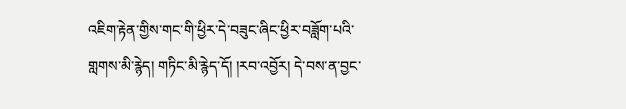འཇིག་རྟེན་གྱིས་གང་གི་ཕྱིར་དེ་བཟུང་ཞིང་ཕྱིར་བཟློག་པའི་གླགས་མི་རྙེད། གཏིང་མི་རྙེད་དོ། །རབ་འབྱོར། དེ་བས་ན་བྱང་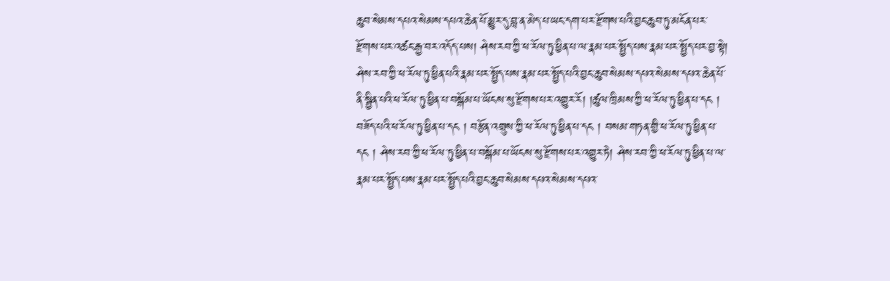ཆུབ་སེམས་དཔའ་སེམས་དཔའ་ཆེན་པོ་མྱུར་དུ་བླ་ན་མེད་པ་ཡང་དག་པར་རྫོགས་པའི་བྱང་ཆུབ་ཏུ་མངོན་པར་རྫོགས་པར་འཚང་རྒྱ་བར་འདོད་པས། ཤེས་རབ་ཀྱི་ཕ་རོལ་ཏུ་ཕྱིན་པ་ལ་རྣམ་པར་སྤྱོད་པས་རྣམ་པར་སྤྱོད་པར་བྱ་སྟེ། ཤེས་རབ་ཀྱི་ཕ་རོལ་ཏུ་ཕྱིན་པའི་རྣམ་པར་སྤྱོད་པས་རྣམ་པར་སྤྱོད་པའི་བྱང་ཆུབ་སེམས་དཔའ་སེམས་དཔའ་ཆེན་པོ་ནི་སྦྱིན་པའི་ཕ་རོལ་ཏུ་ཕྱིན་པ་བསྒོམ་པ་ཡོངས་སུ་རྫོགས་པར་འགྱུར་རོ། །ཚུལ་ཁྲིམས་ཀྱི་ཕ་རོལ་ཏུ་ཕྱིན་པ་དང ། བཟོད་པའི་ཕ་རོལ་ཏུ་ཕྱིན་པ་དང ། བརྩོན་འགྲུས་ཀྱི་ཕ་རོལ་ཏུ་ཕྱིན་པ་དང ། བསམ་གཏན་གྱི་ཕ་རོལ་ཏུ་ཕྱིན་པ་དང ། ཤེས་རབ་ཀྱི་ཕ་རོལ་ཏུ་ཕྱིན་པ་བསྒོམ་པ་ཡོངས་སུ་རྫོགས་པར་འགྱུར་ཏེ། ཤེས་རབ་ཀྱི་ཕ་རོལ་ཏུ་ཕྱིན་པ་ལ་རྣམ་པར་སྤྱོད་པས་རྣམ་པར་སྤྱོད་པའི་བྱང་ཆུབ་སེམས་དཔའ་སེམས་དཔའ་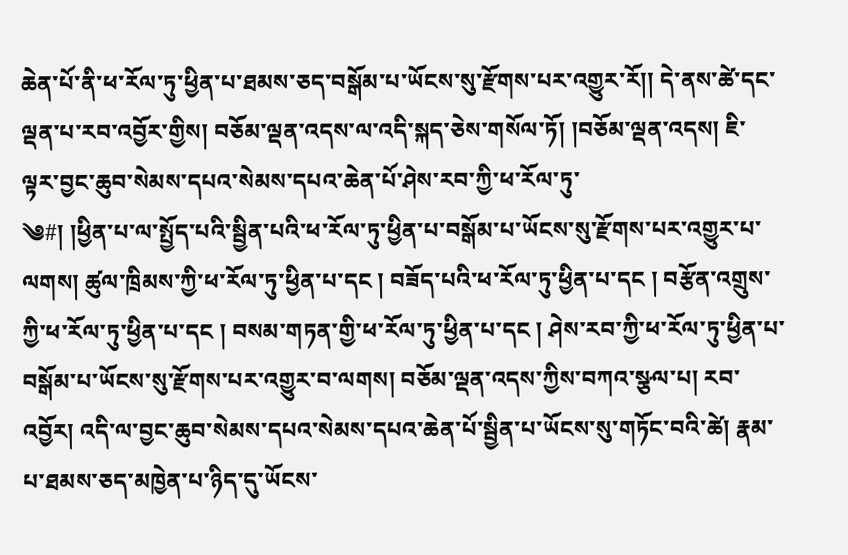ཆེན་པོ་ནི་ཕ་རོལ་ཏུ་ཕྱིན་པ་ཐམས་ཅད་བསྒོམ་པ་ཡོངས་སུ་རྫོགས་པར་འགྱུར་རོ།། དེ་ནས་ཚེ་དང་ལྡན་པ་རབ་འབྱོར་གྱིས། བཅོམ་ལྡན་འདས་ལ་འདི་སྐད་ཅེས་གསོལ་ཏོ། །བཅོམ་ལྡན་འདས། ཇི་ལྟར་བྱང་ཆུབ་སེམས་དཔའ་སེམས་དཔའ་ཆེན་པོ་ཤེས་རབ་ཀྱི་ཕ་རོལ་ཏུ་
༄#། །ཕྱིན་པ་ལ་སྤྱོད་པའི་སྦྱིན་པའི་ཕ་རོལ་ཏུ་ཕྱིན་པ་བསྒོམ་པ་ཡོངས་སུ་རྫོགས་པར་འགྱུར་པ་ལགས། ཚུལ་ཁྲིམས་ཀྱི་ཕ་རོལ་ཏུ་ཕྱིན་པ་དང ། བཟོད་པའི་ཕ་རོལ་ཏུ་ཕྱིན་པ་དང ། བརྩོན་འགྲུས་ཀྱི་ཕ་རོལ་ཏུ་ཕྱིན་པ་དང ། བསམ་གཏན་གྱི་ཕ་རོལ་ཏུ་ཕྱིན་པ་དང ། ཤེས་རབ་ཀྱི་ཕ་རོལ་ཏུ་ཕྱིན་པ་བསྒོམ་པ་ཡོངས་སུ་རྫོགས་པར་འགྱུར་བ་ལགས། བཅོམ་ལྡན་འདས་ཀྱིས་བཀའ་སྩལ་པ། རབ་འབྱོར། འདི་ལ་བྱང་ཆུབ་སེམས་དཔའ་སེམས་དཔའ་ཆེན་པོ་སྦྱིན་པ་ཡོངས་སུ་གཏོང་བའི་ཚེ། རྣམ་པ་ཐམས་ཅད་མཁྱེན་པ་ཉིད་དུ་ཡོངས་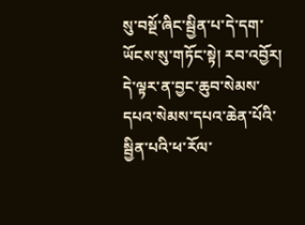སུ་བསྔོ་ཞིང་སྦྱིན་པ་དེ་དག་ཡོངས་སུ་གཏོང་སྟེ། རབ་འབྱོར། དེ་ལྟར་ན་བྱང་ཆུབ་སེམས་དཔའ་སེམས་དཔའ་ཆེན་པོའི་སྦྱིན་པའི་ཕ་རོལ་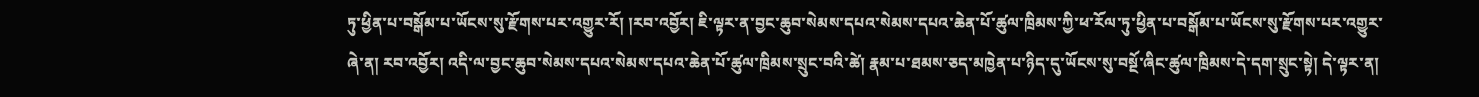ཏུ་ཕྱིན་པ་བསྒོམ་པ་ཡོངས་སུ་རྫོགས་པར་འགྱུར་རོ། །རབ་འབྱོར། ཇི་ལྟར་ན་བྱང་ཆུབ་སེམས་དཔའ་སེམས་དཔའ་ཆེན་པོ་ཚུལ་ཁྲིམས་ཀྱི་ཕ་རོལ་ཏུ་ཕྱིན་པ་བསྒོམ་པ་ཡོངས་སུ་རྫོགས་པར་འགྱུར་ཞེ་ན། རབ་འབྱོར། འདི་ལ་བྱང་ཆུབ་སེམས་དཔའ་སེམས་དཔའ་ཆེན་པོ་ཚུལ་ཁྲིམས་སྲུང་བའི་ཚེ། རྣམ་པ་ཐམས་ཅད་མཁྱེན་པ་ཉིད་དུ་ཡོངས་སུ་བསྔོ་ཞིང་ཚུལ་ཁྲིམས་དེ་དག་སྲུང་སྟེ། དེ་ལྟར་ན།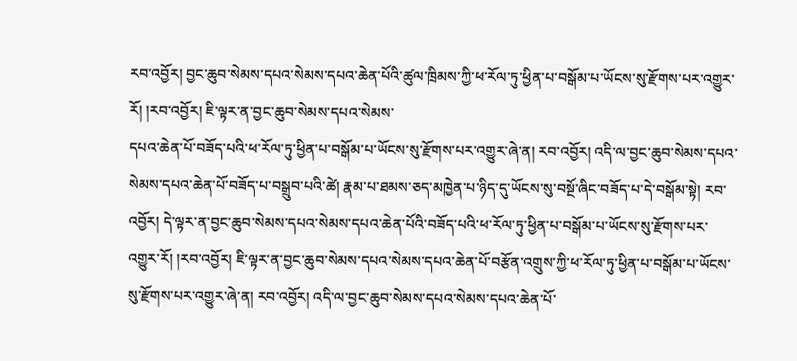རབ་འབྱོར། བྱང་ཆུབ་སེམས་དཔའ་སེམས་དཔའ་ཆེན་པོའི་ཚུལ་ཁྲིམས་ཀྱི་ཕ་རོལ་ཏུ་ཕྱིན་པ་བསྒོམ་པ་ཡོངས་སུ་རྫོགས་པར་འགྱུར་རོ། །རབ་འབྱོར། ཇི་ལྟར་ན་བྱང་ཆུབ་སེམས་དཔའ་སེམས་
དཔའ་ཆེན་པོ་བཟོད་པའི་ཕ་རོལ་ཏུ་ཕྱིན་པ་བསྒོམ་པ་ཡོངས་སུ་རྫོགས་པར་འགྱུར་ཞེ་ན། རབ་འབྱོར། འདི་ལ་བྱང་ཆུབ་སེམས་དཔའ་སེམས་དཔའ་ཆེན་པོ་བཟོད་པ་བསྒྲུབ་པའི་ཚེ། རྣམ་པ་ཐམས་ཅད་མཁྱེན་པ་ཉིད་དུ་ཡོངས་སུ་བསྔོ་ཞིང་བཟོད་པ་དེ་བསྒོམ་སྟེ། རབ་འབྱོར། དེ་ལྟར་ན་བྱང་ཆུབ་སེམས་དཔའ་སེམས་དཔའ་ཆེན་པོའི་བཟོད་པའི་ཕ་རོལ་ཏུ་ཕྱིན་པ་བསྒོམ་པ་ཡོངས་སུ་རྫོགས་པར་འགྱུར་རོ། །རབ་འབྱོར། ཇི་ལྟར་ན་བྱང་ཆུབ་སེམས་དཔའ་སེམས་དཔའ་ཆེན་པོ་བརྩོན་འགྲུས་ཀྱི་ཕ་རོལ་ཏུ་ཕྱིན་པ་བསྒོམ་པ་ཡོངས་སུ་རྫོགས་པར་འགྱུར་ཞེ་ན། རབ་འབྱོར། འདི་ལ་བྱང་ཆུབ་སེམས་དཔའ་སེམས་དཔའ་ཆེན་པོ་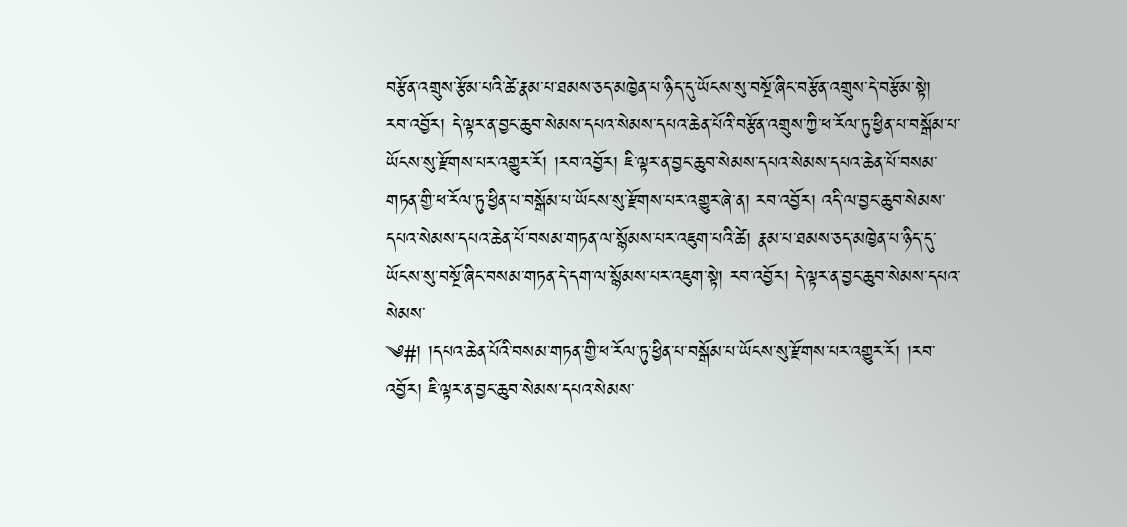བརྩོན་འགྲུས་རྩོམ་པའི་ཚེ་རྣམ་པ་ཐམས་ཅད་མཁྱེན་པ་ཉིད་དུ་ཡོངས་སུ་བསྔོ་ཞིང་བརྩོན་འགྲུས་དེ་བརྩོམ་སྟེ། རབ་འབྱོར། དེ་ལྟར་ན་བྱང་ཆུབ་སེམས་དཔའ་སེམས་དཔའ་ཆེན་པོའི་བརྩོན་འགྲུས་ཀྱི་ཕ་རོལ་ཏུ་ཕྱིན་པ་བསྒོམ་པ་ཡོངས་སུ་རྫོགས་པར་འགྱུར་རོ། །རབ་འབྱོར། ཇི་ལྟར་ན་བྱང་ཆུབ་སེམས་དཔའ་སེམས་དཔའ་ཆེན་པོ་བསམ་གཏན་གྱི་ཕ་རོལ་ཏུ་ཕྱིན་པ་བསྒོམ་པ་ཡོངས་སུ་རྫོགས་པར་འགྱུར་ཞེ་ན། རབ་འབྱོར། འདི་ལ་བྱང་ཆུབ་སེམས་དཔའ་སེམས་དཔའ་ཆེན་པོ་བསམ་གཏན་ལ་སྙོམས་པར་འཇུག་པའི་ཚེ། རྣམ་པ་ཐམས་ཅད་མཁྱེན་པ་ཉིད་དུ་ཡོངས་སུ་བསྔོ་ཞིང་བསམ་གཏན་དེ་དག་ལ་སྙོམས་པར་འཇུག་སྟེ། རབ་འབྱོར། དེ་ལྟར་ན་བྱང་ཆུབ་སེམས་དཔའ་སེམས་
༄#། །དཔའ་ཆེན་པོའི་བསམ་གཏན་གྱི་ཕ་རོལ་ཏུ་ཕྱིན་པ་བསྒོམ་པ་ཡོངས་སུ་རྫོགས་པར་འགྱུར་རོ། །རབ་འབྱོར། ཇི་ལྟར་ན་བྱང་ཆུབ་སེམས་དཔའ་སེམས་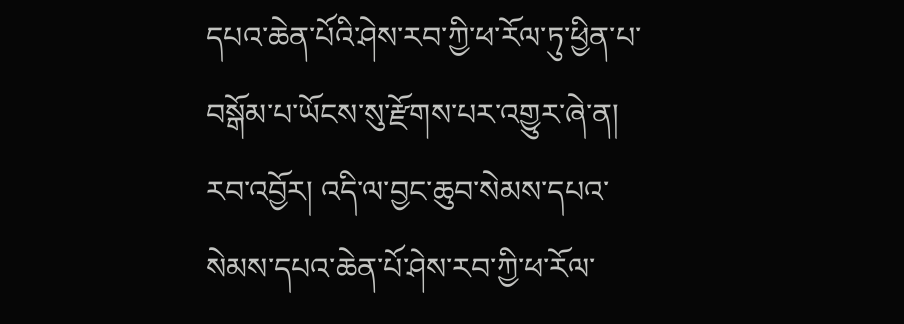དཔའ་ཆེན་པོའི་ཤེས་རབ་ཀྱི་ཕ་རོལ་ཏུ་ཕྱིན་པ་བསྒོམ་པ་ཡོངས་སུ་རྫོགས་པར་འགྱུར་ཞེ་ན། རབ་འབྱོར། འདི་ལ་བྱང་ཆུབ་སེམས་དཔའ་སེམས་དཔའ་ཆེན་པོ་ཤེས་རབ་ཀྱི་ཕ་རོལ་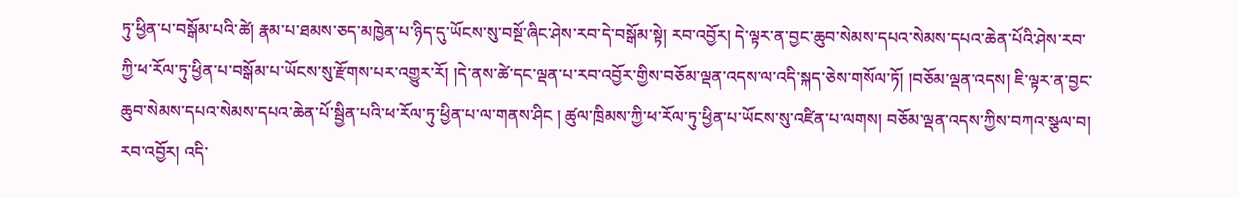ཏུ་ཕྱིན་པ་བསྒོམ་པའི་ཚེ། རྣམ་པ་ཐམས་ཅད་མཁྱེན་པ་ཉིད་དུ་ཡོངས་སུ་བསྔོ་ཞིང་ཤེས་རབ་དེ་བསྒོམ་སྟེ། རབ་འབྱོར། དེ་ལྟར་ན་བྱང་ཆུབ་སེམས་དཔའ་སེམས་དཔའ་ཆེན་པོའི་ཤེས་རབ་ཀྱི་ཕ་རོལ་ཏུ་ཕྱིན་པ་བསྒོམ་པ་ཡོངས་སུ་རྫོགས་པར་འགྱུར་རོ། །དེ་ནས་ཚེ་དང་ལྡན་པ་རབ་འབྱོར་གྱིས་བཅོམ་ལྡན་འདས་ལ་འདི་སྐད་ཅེས་གསོལ་ཏོ། །བཅོམ་ལྡན་འདས། ཇི་ལྟར་ན་བྱང་ཆུབ་སེམས་དཔའ་སེམས་དཔའ་ཆེན་པོ་སྦྱིན་པའི་ཕ་རོལ་ཏུ་ཕྱིན་པ་ལ་གནས་ཤིང ། ཚུལ་ཁྲིམས་ཀྱི་ཕ་རོལ་ཏུ་ཕྱིན་པ་ཡོངས་སུ་འཛིན་པ་ལགས། བཅོམ་ལྡན་འདས་ཀྱིས་བཀའ་སྩལ་བ། རབ་འབྱོར། འདི་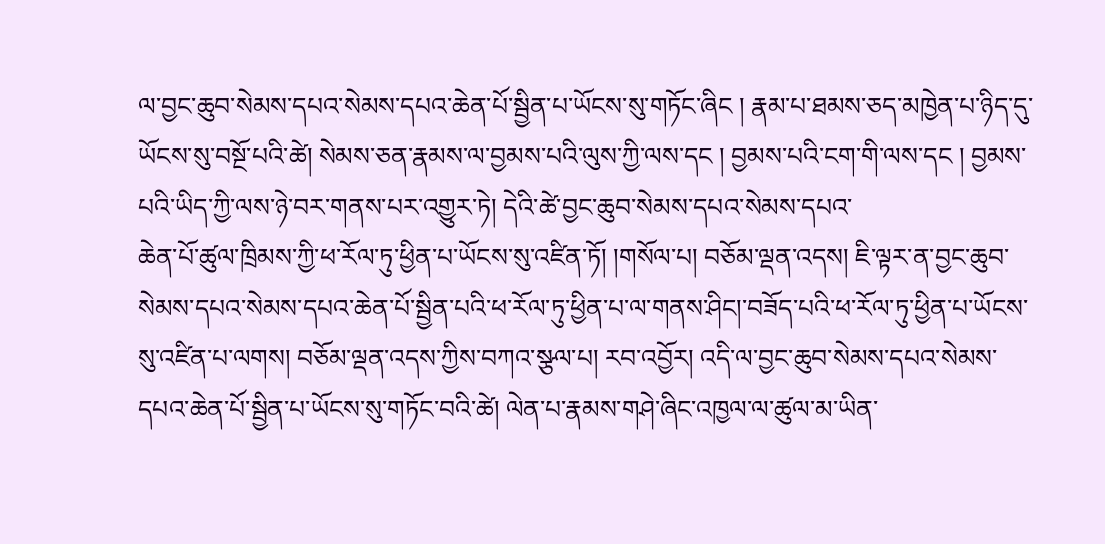ལ་བྱང་ཆུབ་སེམས་དཔའ་སེམས་དཔའ་ཆེན་པོ་སྦྱིན་པ་ཡོངས་སུ་གཏོང་ཞིང ། རྣམ་པ་ཐམས་ཅད་མཁྱེན་པ་ཉིད་དུ་ཡོངས་སུ་བསྔོ་པའི་ཚེ། སེམས་ཅན་རྣམས་ལ་བྱམས་པའི་ལུས་ཀྱི་ལས་དང ། བྱམས་པའི་ངག་གི་ལས་དང ། བྱམས་པའི་ཡིད་ཀྱི་ལས་ཉེ་བར་གནས་པར་འགྱུར་ཏེ། དེའི་ཚེ་བྱང་ཆུབ་སེམས་དཔའ་སེམས་དཔའ་
ཆེན་པོ་ཚུལ་ཁྲིམས་ཀྱི་ཕ་རོལ་ཏུ་ཕྱིན་པ་ཡོངས་སུ་འཛིན་ཏོ། །གསོལ་པ། བཅོམ་ལྡན་འདས། ཇི་ལྟར་ན་བྱང་ཆུབ་སེམས་དཔའ་སེམས་དཔའ་ཆེན་པོ་སྦྱིན་པའི་ཕ་རོལ་ཏུ་ཕྱིན་པ་ལ་གནས་ཤིང།་བཟོད་པའི་ཕ་རོལ་ཏུ་ཕྱིན་པ་ཡོངས་སུ་འཛིན་པ་ལགས། བཅོམ་ལྡན་འདས་ཀྱིས་བཀའ་སྩལ་པ། རབ་འབྱོར། འདི་ལ་བྱང་ཆུབ་སེམས་དཔའ་སེམས་དཔའ་ཆེན་པོ་སྦྱིན་པ་ཡོངས་སུ་གཏོང་བའི་ཚེ། ལེན་པ་རྣམས་གཤེ་ཞིང་འཁྱལ་ལ་ཚུལ་མ་ཡིན་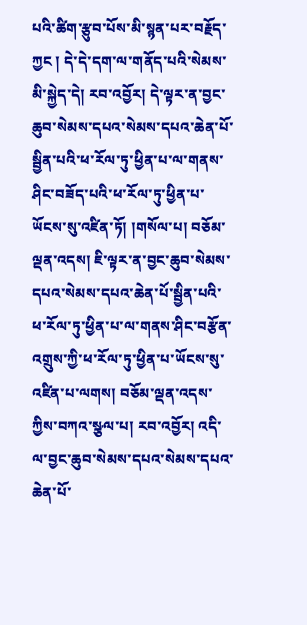པའི་ཚིག་རྩུབ་པོས་མི་སྙན་པར་བརྗོད་ཀྱང ། དེ་དེ་དག་ལ་གནོད་པའི་སེམས་མི་སྐྱེད་དེ། རབ་འབྱོར། དེ་ལྟར་ན་བྱང་ཆུབ་སེམས་དཔའ་སེམས་དཔའ་ཆེན་པོ་སྦྱིན་པའི་ཕ་རོལ་ཏུ་ཕྱིན་པ་ལ་གནས་ཤིང་བཟོད་པའི་ཕ་རོལ་ཏུ་ཕྱིན་པ་ཡོངས་སུ་འཛིན་ཏོ། །གསོལ་པ། བཅོམ་ལྡན་འདས། ཇི་ལྟར་ན་བྱང་ཆུབ་སེམས་དཔའ་སེམས་དཔའ་ཆེན་པོ་སྦྱིན་པའི་ཕ་རོལ་ཏུ་ཕྱིན་པ་ལ་གནས་ཤིང་བརྩོན་འགྲུས་ཀྱི་ཕ་རོལ་ཏུ་ཕྱིན་པ་ཡོངས་སུ་འཛིན་པ་ལགས། བཅོམ་ལྡན་འདས་ཀྱིས་བཀའ་སྩལ་པ། རབ་འབྱོར། འདི་ལ་བྱང་ཆུབ་སེམས་དཔའ་སེམས་དཔའ་ཆེན་པོ་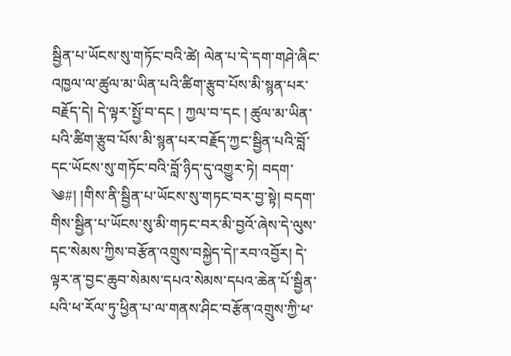སྦྱིན་པ་ཡོངས་སུ་གཏོང་བའི་ཚེ། ལེན་པ་དེ་དག་གཤེ་ཞིང་འཁྱལ་ལ་ཚུལ་མ་ཡིན་པའི་ཚིག་རྩུབ་པོས་མི་སྙན་པར་བརྗོད་དེ། དེ་ལྟར་སྤྱོ་བ་དང ། ཀྱལ་བ་དང ། ཚུལ་མ་ཡིན་པའི་ཚིག་རྩུབ་པོས་མི་སྙན་པར་བརྗོད་ཀྱང་སྦྱིན་པའི་བློ་དང་ཡོངས་སུ་གཏོང་བའི་བློ་ཉིད་དུ་འགྱུར་ཏེ། བདག་
༄#། །གིས་ནི་སྦྱིན་པ་ཡོངས་སུ་གཏང་བར་བྱ་སྟེ། བདག་གིས་སྦྱིན་པ་ཡོངས་སུ་མི་གཏང་བར་མི་བྱའོ་ཞེས་དེ་ལུས་དང་སེམས་ཀྱིས་བརྩོན་འགྲུས་བསྐྱེད་དེ།་རབ་འབྱོར། དེ་ལྟར་ན་བྱང་ཆུབ་སེམས་དཔའ་སེམས་དཔའ་ཆེན་པོ་སྦྱིན་པའི་ཕ་རོལ་ཏུ་ཕྱིན་པ་ལ་གནས་ཤིང་བརྩོན་འགྲུས་ཀྱི་ཕ་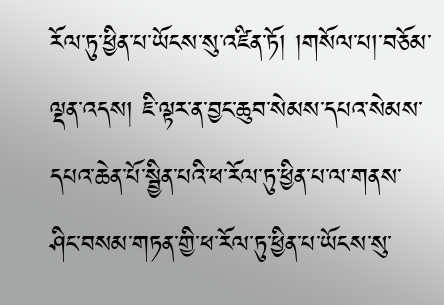རོལ་ཏུ་ཕྱིན་པ་ཡོངས་སུ་འཛིན་ཏོ། །གསོལ་པ།་བཅོམ་ལྡན་འདས། ཇི་ལྟར་ན་བྱང་ཆུབ་སེམས་དཔའ་སེམས་དཔའ་ཆེན་པོ་སྦྱིན་པའི་ཕ་རོལ་ཏུ་ཕྱིན་པ་ལ་གནས་ཤིང་བསམ་གཏན་གྱི་ཕ་རོལ་ཏུ་ཕྱིན་པ་ཡོངས་སུ་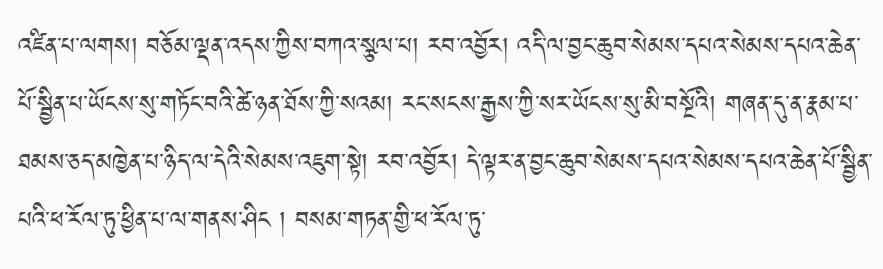འཛིན་པ་ལགས། བཅོམ་ལྡན་འདས་ཀྱིས་བཀའ་སྩལ་པ། རབ་འབྱོར། འདི་ལ་བྱང་ཆུབ་སེམས་དཔའ་སེམས་དཔའ་ཆེན་པོ་སྦྱིན་པ་ཡོངས་སུ་གཏོང་བའི་ཚེ་ཉན་ཐོས་ཀྱི་སའམ། རང་སངས་རྒྱས་ཀྱི་སར་ཡོངས་སུ་མི་བསྔོའི། གཞན་དུ་ན་རྣམ་པ་ཐམས་ཅད་མཁྱེན་པ་ཉིད་ལ་དེའི་སེམས་འཇུག་སྟེ། རབ་འབྱོར། དེ་ལྟར་ན་བྱང་ཆུབ་སེམས་དཔའ་སེམས་དཔའ་ཆེན་པོ་སྦྱིན་པའི་ཕ་རོལ་ཏུ་ཕྱིན་པ་ལ་གནས་ཤིང ། བསམ་གཏན་གྱི་ཕ་རོལ་ཏུ་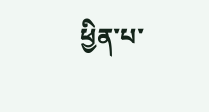ཕྱིན་པ་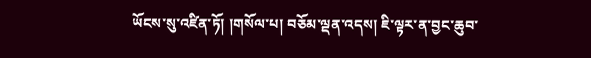ཡོངས་སུ་འཛིན་ཏོ། །གསོལ་པ། བཅོམ་ལྡན་འདས། ཇི་ལྟར་ན་བྱང་ཆུབ་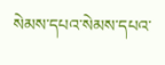སེམས་དཔའ་སེམས་དཔའ་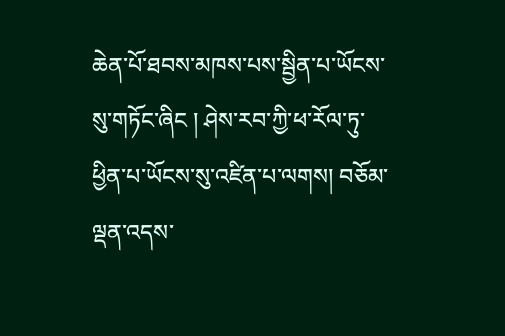ཆེན་པོ་ཐབས་མཁས་པས་སྦྱིན་པ་ཡོངས་སུ་གཏོང་ཞིང ། ཤེས་རབ་ཀྱི་ཕ་རོལ་ཏུ་ཕྱིན་པ་ཡོངས་སུ་འཛིན་པ་ལགས། བཅོམ་ལྡན་འདས་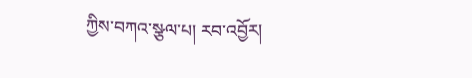ཀྱིས་བཀའ་སྩལ་པ། རབ་འབྱོར།